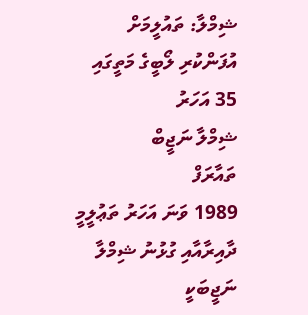ޝިމްލާ: ތައުލީމަށް އުފަންކުރި ލޯބީގެ މަތީގައި 35 އަހަރު
ޝިމްލާ ނަޖީބް
ތައާރަފް
1989 ވަނަ އަހަރު ތަޢުލީމީ ދާއިރާއާއި ގުޅުނު ޝިމްލާ ނަޖީބަކީ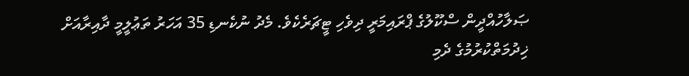ޞަލާހުއްދީން ސްކޫލުގެ ޕްރައިމަރީ ދިވެހި ޓީޗަރެކެވެ. މެދު ނުކެނޑި 35 އަހަރު ތަޢުލީމީ ދާއިރާއަށް ޚިދުމަތްކުރުމުގެ ދެމި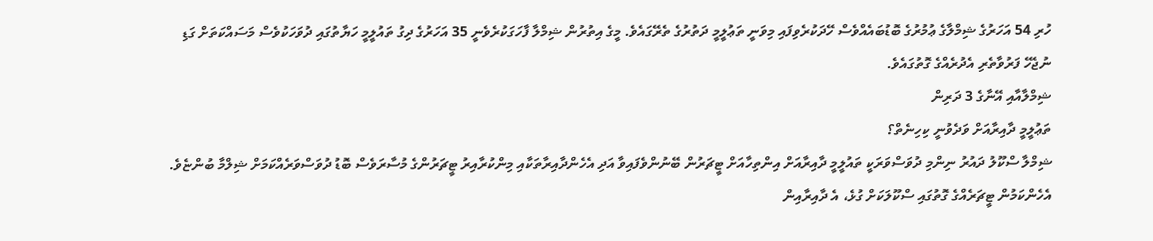ހުރި 54 އަހަރުގެ ޝިމްލާގެ ޢުމުރުގެ ބޮޑުބައެއްވެސް ހޭދަކުރެވިފައި މިވަނީ ތަޢުލީމީ ދަތުރުގެ ތެރޭގައެވެ. މީގެ އިތުރުން ޝިމްލާ ފާހަގަކުރެވެނީ 35 އަހަރުގެ ދިގު ތައުލީމީ ހަޔާތުގައި ދުވަހަކުވެސް މަސައްކަތަށް ގަޑި ނުޖެހޭ ފަރުވާތެރި އެދުރެއްގެ ގޮތުގައެވެ.
ޝިމްލާއާއި އޭނާގެ 3 ދަރިން
ތަޢުލީމީ ދާއިރާއަށް ވަދެވުނީ ކިހިނެތް؟
ޝިމްލާ ސްކޫލު ދައުރު ނިންމި ދުވަސްވަރަކީ ތައުލީމީ ދާއިރާއަށް އިންތިހާއަށް ޓީޗަރުން ބޭނުންވެފައިވާ އަދި އެހެންދާއިރާތަކާއި މިންކުރާއިރު ޓީޗަރުންގެ މުސާރަވެސް ބޮޑު ދުވަސްވަރެއްކަމަށް ޝިލްމާ ބުންޏެވެ. އެހެންކަމުން ޓީޗަރެއްގެ ގޮތުގައި ސްކޫލަކަށް ގުޅެ، އެ ދާއިރާއިން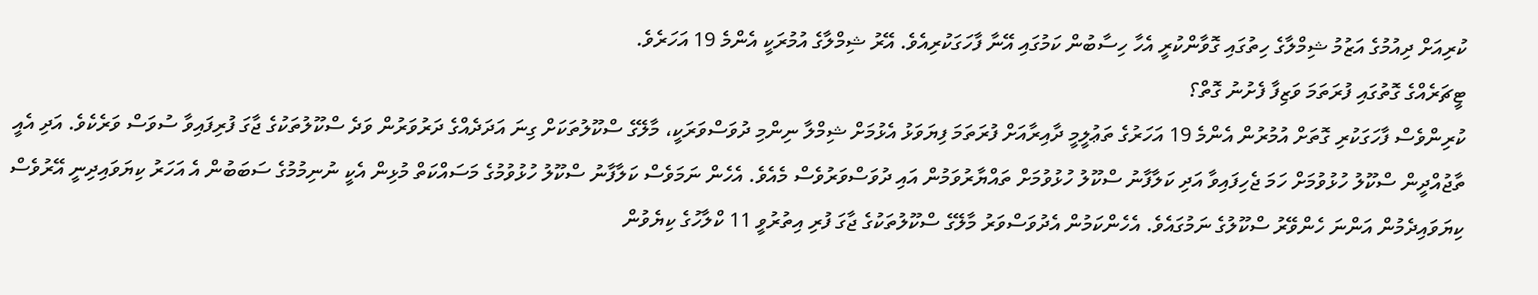ކުރިއަށް ދިއުމުގެ އަޒުމު ޝިމްލާގެ ހިތުގައި ގޮވާންކުރީ އެހާ ހިސާބުން ކަމުގައި އޭނާ ފާހަގަކުރިއެވެ. އޭރު ޝިމްލާގެ އުމުރަކީ އެންމެ 19 އަހަރެވެ.
ޓީޗަރެއްގެ ގޮތުގައި ފުރަތަމަ ވަޒިފާ ފެށުނު ގޮތް؟
ކުރިންވެސް ފާހަގަކުރި ގޮތަށް އުމުރުން އެންމެ 19 އަހަރުގެ ތަޢުލީމީ ދާއިރާއަށް ފުރަތަމަ ފިޔަވަޅު އެޅުމަށް ޝިމްލާ ނިންމި ދުވަސްވަރަކީ، މާލޭގެ ސްކޫލުތަކަށް ގިނަ އަދަދެއްގެ ދަރުވަރުން ވަދެ ސްކޫލުތަކުގެ ޖާގަ ފުރިފައިވާ ސުވަސް ވަރެކެވެ. އަދި އެއީ ތާޖުއްދީން ސްކޫލު ހުޅުވުމަށް ހަމަ ޖެހިފައިވާ އަދި ކަލާފާނު ސްކޫލު ހުޅުވުމަށް ތައްޔާރުވަމުން އައި ދުވަސްވަރުވެސް މެއެވެ. އެހެން ނަމަވެސް ކަލާފާނު ސްކޫލު ހުޅުވުމުގެ މަސައްކަތް މުޅިން އެކީ ނުނިމުމުގެ ސަބަބުން އެ އަހަރު ކިޔަވައިދިނީ އޭރުވެސް ކިޔަވައިދެމުން އަންނަ ހެންވޭރު ސްކޫލުގެ ނަމުގައެވެ. އެހެންކަމުން އެދުވަސްވަރު މާލޭގެ ސްކޫލުތަކުގެ ޖާގަ ފުރި އިތުރުވީ 11 ކްލާހުގެ ކިޔެވުން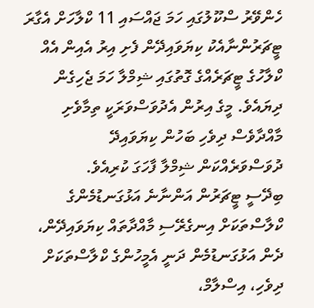ހެންވޭރު ސްކޫލުގައި ހަމަ ޖައްސައި 11 ކްލާހަށް އެގާރަ ޓީޗަރުންނާއެކު ކިޔަވައިދޭން ފެށި އިރު އެއިން އެއް ކްލާހުގެ ޓީޗަރެއްގެ ގޮތުގައި ޝިމްލާ ހަމަ ޖެހިގެން ދިޔައެވެ. މީގެ އިރުން އެދުވަސްވަރަކީ ތިމާވެށި މާއްދާވެސް ދިވެހި ބަހުން ކިޔަވައިދޭ ދުވަސްވަރެއްކަން ޝިމްލާ ފާހަގަ ކުރިއެވެ.
ބިދޭސީ ޓީޗަރުން އަންނާނެ އަޅުގަނޑުމެންގެ ކްލާސްތަކަށް އިނގެރޭސި މާއްދާތައް ކިޔަވައިދޭން، ދެން އަޅުގަނޑުމެން ދަނީ އެމީހުންގެ ކްލާސްތަކަށް ދިވެހި، އިސްލާމް،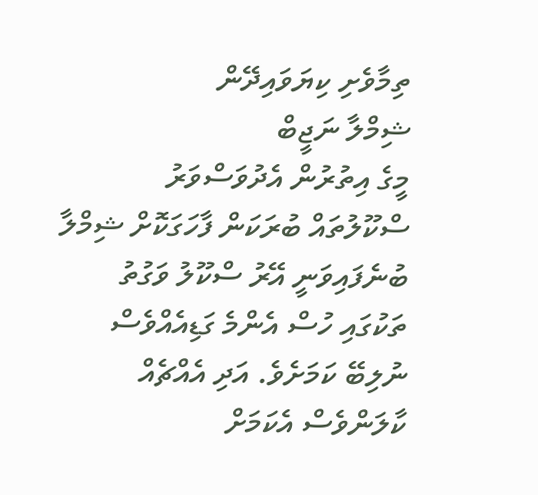ތިމާވެށި ކިޔަވައިދޭން
ޝިމްލާ ނަޖީބް
މީގެ އިތުރުން އެދުވަސްވަރު ސްކޫލުތައް ބުރަކަން ފާހަގަކޮށް ޝިމްލާ ބުނެފައިވަނީ އޭރު ސްކޫލު ވަގުތު ތަކުގައި ހުސް އެންމެ ގަޑިއެއްވެސް ނުލިބޭ ކަމަށެވެ. އަދި އެއްޗެއް ކާލަންވެސް އެކަމަށް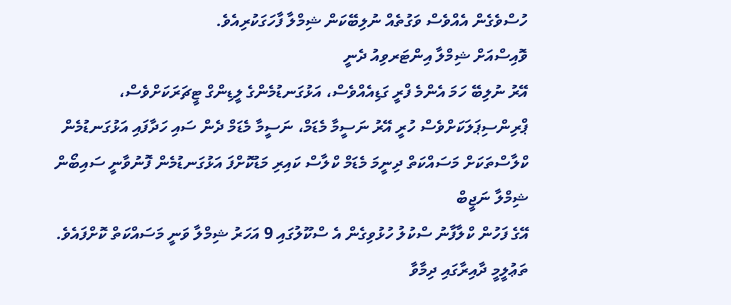ހުސްވެގެން އެއްވެސް ވަގުތެއް ނުލިބޭކަން ޝިމްލާ ފާހަގަކުރިއެވެ.
ވޮއިސްއަށް ޝިމްލާ އިންޓަރވިއު ދެނީ
އޭރު ނުލިބޭ ހަމަ އެންމެ ފްރީ ގަޑިއެއްވެސް، އަޅުގަނޑުމެންގެ ލީޑިންގް ޓީޗަރަކަށްވެސް، ޕްރިންސިޕަލަކަށްވެސް ހުރީ އޭރު ނަސީމާ މެޑަމް، ނަސީމާ މެޑަމް ދެން ސައި ހަދާފައި އަޅުގަނޑުމެން ކްލާސްތަކަށް މަސައްކަތް ދިނީމަ މެޑަމް ކްލާސް ކައިރި މަޑުކޮށްފަ އަޅުގަނޑުމެން ފޮނުވާނީ ސައިބޯން
ޝިމްލާ ނަޖީބް
އޭގެ ފަހުން ކްލާފާނު ސްކުލު ހުޅުވިގެން އެ ސްކޫލުގައި 9 އަހަރު ޝިމްލާ ވަނީ މަސައްކަތް ކޮށްފައެވެ.
ތަޢުލީމީ ދާއިރާގައި ދިމާވާ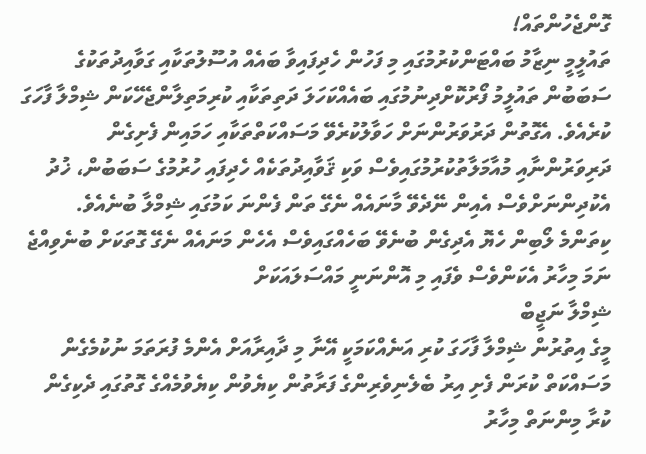ގޮންޖެހުންތައް!
ތައުލީމީ ނިޒާމު ބައްޓަންކުރުމުގައި މި ފަހުން ހެދިފައިވާ ބައެއް އުސޫލުތަކާއި ގަވާއިދުތަކުގެ ސަބަބުން ތައުލީމު ފޯރުކޮށްދިނުމުގައި ބައެއްކަހަލަ ދަތިތަކާއި ކުރިމަތިލާންޖެހޭކަން ޝިމްލާ ފާހަގަ ކުރެއެވެ. އެގޮތުން ދަރުވަރުންނަށް ހަވާލުކުރެވޭ މަސައްކަތްތަކާއި ހަމައިން ފެށިގެން ދަރިވަރުންނާއި މުއާމަލާތުކުރުމުގައިވެސް ވަކި ޤަވާއިދުތަކެއް ހެދިފައި ހުރުމުގެ ސަބަބުން، ޚުދު އެކުދިންނަށްވެސް އެއިން ނޭދެވޭ މާނައެއް ނެގޭ ތަން ފެންނަ ކަމުގައި ޝިމްލާ ބުނެއެވެ.
ކިތަންމެ ލޯބިން ހެޔޮ އެދިގެން ބުނެވޭ ބަހެއްގައިވެސް އެހެން މަނައެއް ނެގޭ ގޮތަކަށް ބުނެވިއްޖެ ނަމަ މިހާރު އެކަންވެސް ވެފައި މި އޮންނަނީ މައްސަލައަކަށް
ޝިމްލާ ނަޖީބް
މީގެ އިތުރުން ޝިމްލާ ފާހަގަ ކުރި އަނެއްކަމަކީ އޭނާ މި ދާއިރާއަށް އެންމެ ފުރަތަމަ ނުކުމެގެން މަސައްކަތް ކުރަން ފެށި އިރު ބެލެނިވެރިންގެ ފަރާތުން ކިޔެވުން ކިޔެވުމެއްގެ ގޮތުގައި ދެކިގެން ކުރާ މިންނަތް މިހާރު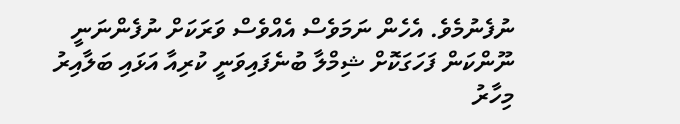ނުފެނުމެވެ. އެހެން ނަމަވެސް އެއްވެސް ވަރަކަށް ނުފެންނަނީ ނޫންކަން ފަހަގަކޮށް ޝިމްލާ ބުނެފައިވަނީ ކުރިއާ އަޅައި ބަލާއިރު މިހާރު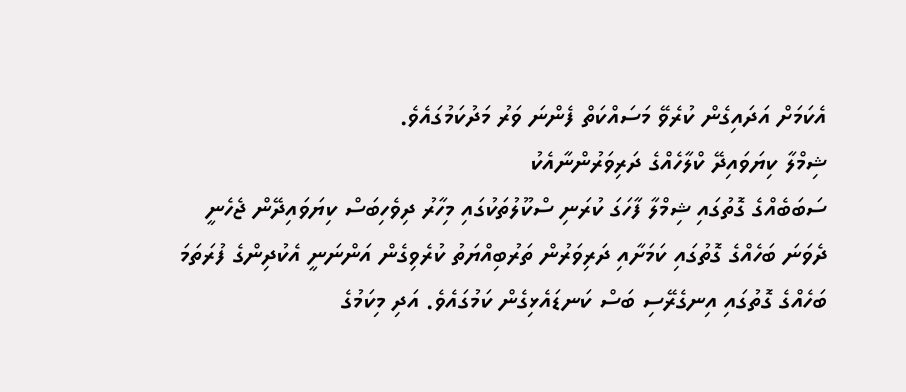އެކަމަށް އަދައިގެން ކުރެވޭ މަސައްކަތް ފެންނަ ވަރު މަދުކަމުގައެވެ.
ޝިމްލާ ކިޔަވައިދޭ ކްލާހެއްގެ ދަރިވަރުންނާއެކު
ސަބަބެއްގެ ގޮތުގައި ޝިމްލާ ފާހަގަ ކުރަނި ސްކޫލުތަކުގައި މިހާރު ދިވެހިބަސް ކިޔަވައިދޭން ޖެހެނީ ދެވަނަ ބަހެއްގެ ގޮތުގައި ކަމަށާއި ދަރިވަރުން ތަރުބިއްޔަތު ކުރެވިގެން އަންނަނީ އެކުދިންގެ ފުރަތަމަ ބަހެއްގެ ގޮތުގައި އިނގެރޭސި ބަސް ކަނޑައެޅިގެން ކަމުގައެވެ. އަދި މިކަމުގެ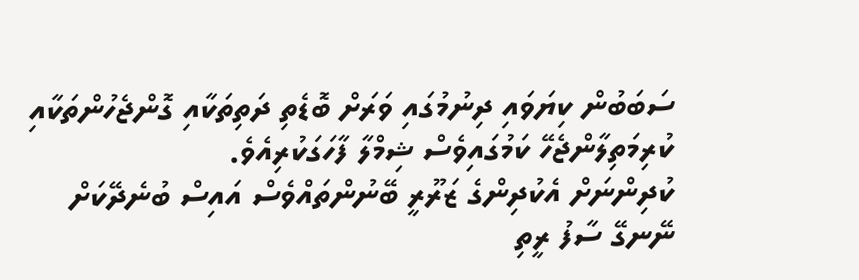ސަބަބުން ކިޔަވައި ދިނުމުގައި ވަރަށް ބޮޑެތި ދަތިތަކާއި ގޮންޖެހުންތަކާއި ކުރިމަތިލާންޖެހޭ ކަމުގައިވެސް ޝިމްލާ ފާހަގަކުރިއެވެ.
ކުދިންނަށް އެކުދިންގެ ޒަރޫރީ ބޭނުންތައްވެސް އައިސް ބުނެދޭކަށް ނޭނގޭ ސާފު ރީތި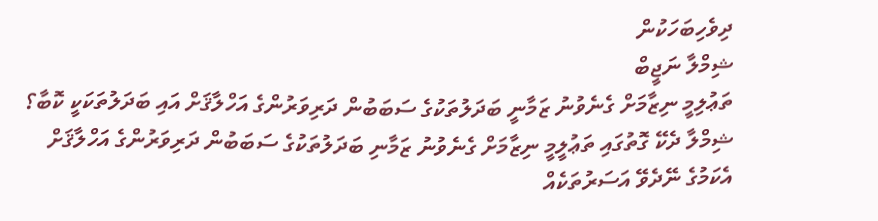ދިވެހިބަހަކުން
ޝިމްލާ ނަޖީބް
ތަޢުލިމީ ނިޒާމަށް ގެނެވުނު ޒަމާނީ ބަދަލުތަކުގެ ސަބަބުން ދަރިވަރުންގެ އަހްލާޤަށް އައި ބަދަލުތަކަކީ ކޮބާ؟
ޝިމްލާ ދެކޭ ގޮތުގައި ތަޢުލީމީ ނިޒާމަށް ގެނެވުނު ޒަމާނި ބަދަލުތަކުގެ ސަބަބުން ދަރިވަރުންގެ އަހްލާޤަށް އެކަމުގެ ނޭދެވޭ އަސަރުތަކެއް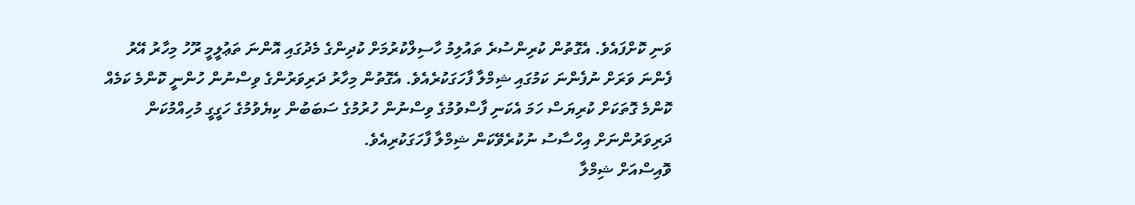ވަނި ކޮށްފައެވެ. އެގޮތުން ކުރިންސުރެ ތައުލިމު ހާސިލްކުރުމަށް ކުދިންގެ މެދުގައި އޮންނަ ތަޢުލީމީ ރޫހު މިހާރު އޭރު ފެންނަ ވަރަށް ނުފެންނަ ކަމުގައި ޝިމްލާ ފާހަގަކުރެއެވެ. އެގޮތުން މިހާރު ދަރިވަރުންގެ ވިސްނުން ހުންނީ ކޮންމެ ކަމެއް ކޮންމެ ގޮތަކަށް ކުރިޔަސް ހަމަ އެކަނި ފާސްވުމުގެ ވިސްނުން ހުރުމުގެ ސަބަބުން ކިޔެވުމުގެ ހަގީގީ މުހިއްމުކަން ދަރިވަރުންނަށް އިހްސާސު ނުކުރެވޭކަން ޝިމްލާ ފާހަގަކުރިއެވެ.
ވޮއިސްއަށް ޝިމްލާ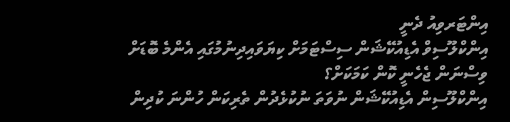އިންޓަރވިއު ދެނީ
އިންކްލޫސިވް އެޑިއުކޭޝަން ސިސްޓަމަށް ކިޔަވައިދިނުމުގައި އެންމެ ބޮޑަށް ވިސްނަން ޖެހެނީ ކޮން ކަމަކަށް؟
އިންކްލޫސިން އެޑިއުކޭޝަން ނުވަތަ ނުކުޅެދުން ތެރިކަން ހުންނަ ކުދިން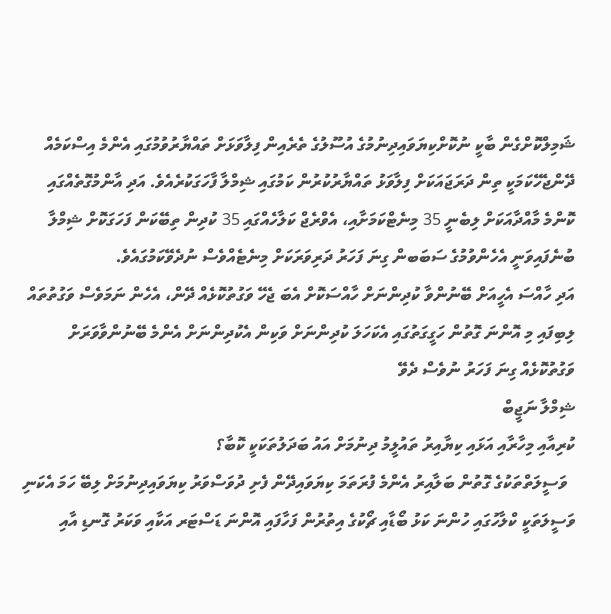ޝަމިލްކޮށްގެން ބާކީ ނުކޮށްކިޔަވައިދިނުމުގެ އުސޫލުގެ ތެރެއިން ފިލާވަޅަށް ތައްޔާރުވުމުގައި އެންމެ އިސްކަމެއް ދޭންޖެހޭކަމަކީ ތިން ދަރަޖައަކަށް ފިލާވަޅު ތައްޔާރުކުރުން ކަމުގައި ޝިމްލާ ފާހަގަކުރެއެވެ. އަދި އާންމުގޮތެއްގައި ކޮންމެ މާއްދާއަކަށް ލިބެނީ 35 މިނެޓްކަމަށާއި، އެވްރެޖް ކަލާހެއްގައި 35 ކުދިން ތިބޭކަން ފަހަގަކޮށް ޝިމްލާ ބުނެފައިވަނީ އެހެންވުމުގެ ސަބަބން ގިނަ ފަހަރު ދަރިވަރަކަށް މިނެޓެއްވެސް ނުދެވޭކަމުގައެވެ.
އަދި ހާއްސަ އެހީއަށް ބޭނުންވާ ކުދިންނަށް ހާއްސަކޮށް އެބަ ޖެހޭ ވަގުތުކޮޅެއް ދޭން، އެހެން ނަމަވެސް ވަގުތުތައް ލިބިފައި މި އޮންނަ ގޮތުން ހަގީގަތުގައި އެކަހަލަ ކުދިންނަށް ވަކިން އެކުދިންނަށް އެންމެ ބޭނުންވާވަރަށް ވަގުތުކޮޅެއް ގިނަ ފަހަރު ނުވެސް ދެވޭ
ޝިމްލާ ނަޖީބް
ކުރިއާއި މިހާރާއި އަޅައި ކިޔާއިރު ތައުލީމު ދިނުމަށް އައު ބަދަލުތަކަކީ ކޮބާ؟
  ވަސީލަތްތަކުގެ ގޮތުން ބަލާއިރު އެންމެ ފުރަތަމަ ކިޔަވައިދޭން ފެށި ދުވަސްވަރު ކިޔަވައިދިނުމަށް ލިބޭ ހަމަ އެކަނި ވަސީލަތަކީ ކްލާހުގައި ހުންނަ ކަޅު ބޯޑާއި ޗޯކުގެ އިތުރުން ފަހާފައި އޮންނަ ޑަސްޓަރ އަކާއި ވަކަރު ގޮނޑި އާއި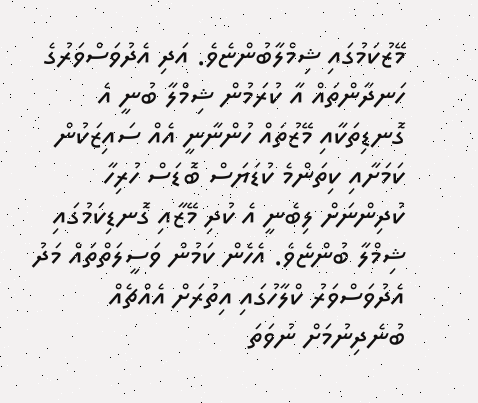މޭޒުކަމުގައި ޝިމްލާބުންޏެވެ. އަދި އެދުވަސްވަރުގެ ހަނދާންތައް އާ ކުރަމުން ޝިމްލާ ބުނީ އެ ގޮނޑިތަކާއި މޭޒުތައް ހުންނާނީ އެއް ސައިޒަކުން ކަމަށާއި ކިތަންމެ ކުޑަޔަސް ބޮޑަސް ހުރިހާ ކުދިންނަށް ލިބެނީ އެ ކުދި މޭޒާއި ގޮނޑިކަމުގައި ޝިމްލާ ބުންޏެވެ. އެހެން ކަމުން ވަސީލަތްތައް މަދު އެދުވަސްވަރު ކްލާހުގައި އިތުރަށް އެއްޗެއް ބުނެދިނުމަށް ނުވަތަ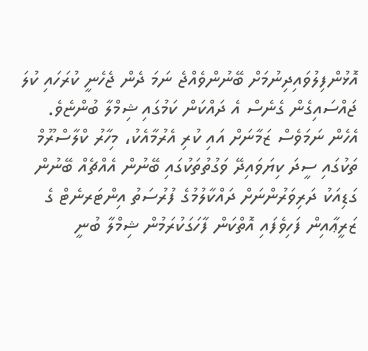އޮޅުންފިލުވައިދިނުމަށް ބޭނުންވެއްޖެ ނަމަ ދެން ޖެހެނީ ކުރަހައި ކުލަ ޖައްސައިގެން ގެނެސް އެ ދައްކަން ކަމުގައި ޝިމްލާ ބުންޏެވެ.
އެހެން ނަމަވެސް ޒަމާނަށް އައި ކުރި އެރުމާއެކު، މިހާރު ކްލާސްރޫމް ތަކުގައި ސީދަ ކިޔަވައިދޭ ވަގުތުތަކުގައި ބޭނުން އެއްޗެއް ބޭނުން ގަޑިއަކު ދަރިވަރުންނަށް ދައްކާލުމުގެ ފުރުސަތު އިންޓަރނެޓް ގެ ޒަރީޢާއިން ފަހިވެފައި އޮތްކަން ފާހަގަކުރަމުން ޝިމްލާ ބުނީ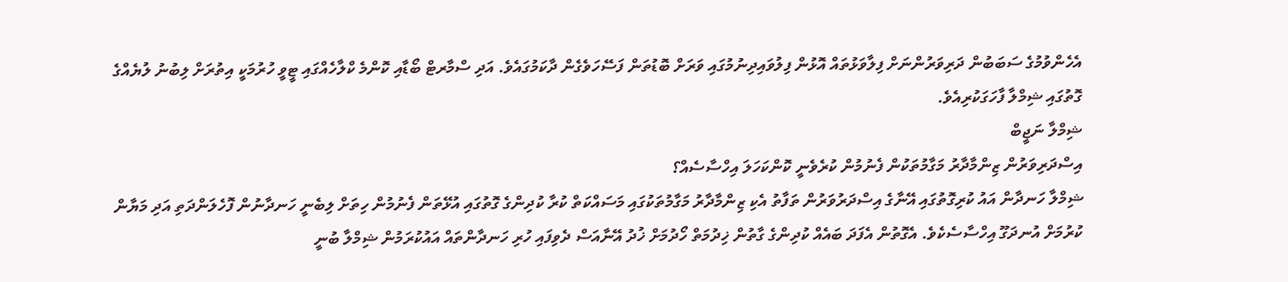އެހެންވުމުގެ ސަބަބުން ދަރިވަރުންނަށް ފިލާވަޅުތައް އޮޅުން ފިލުވައިދިނުމުގައި ވަރަށް ބޮޑުތަން ފަސޭހަވެގެން ދާކަމުގައެވެ. އަދި ސްމާރޓް ބޯޑާއި ކޮންމެ ކްލާހެއްގައި ޓީވީ ހުރުމަކީ އިތުރަށް ލިބުނު ލުޔެއްގެ ގޮތުގައި ޝިމްލާ ފާހަގަކުރިއެވެ.
ޝިމްލާ ނަޖީބް
އިސްދަރިވަރުން ޒިންމާދާރު މަގާމުތަކުން ފެނުމުން ކުރެވެނީ ކޮންކަހަލަ އިހްސާސެއް؟
ޝިމްލާ ހަނދާން އައު ކުރިގޮތުގައި އޭނާގެ އިސްދަރުވަރުން ތަފާތު އެކި ޒިންމާދާރު މަގާމުތަކުގައި މަސައްކަތް ކުރާ ކުދިންގެ ގޮތުގައި އުޅޭތަން ފެނުމުން ހިތަށް ލިބެނީ ހަނދާނުން ފޮހެލަންދަތި އަދި މަޔާން ކުރުމަށް އުނދަގޫ އިހްސާސެކެވެ. އެގޮތުން އެފަދަ ބައެއް ކުދިންގެ ގާތުން ޚިދުމަތް ހޯދުމަށް ޚުދު އޭނާއަސް ދެވިފައި ހުރި ހަނދާންތައް އައުކުރަމުން ޝިމްލާ ބުނީ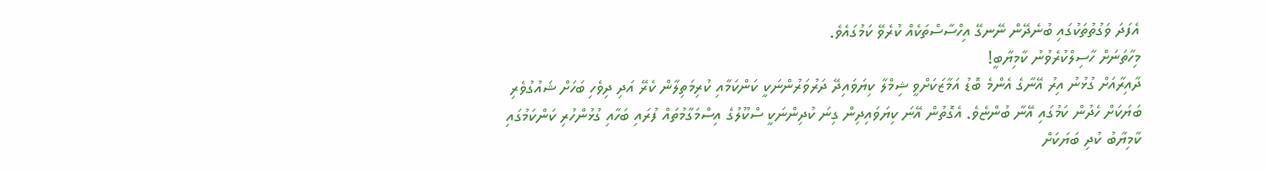އެފަދަ ވަގުތުތަކުގައި ބުނެދޭން ނޭނގޭ އިހްސާސްތަކެއް ކުރެވޭ ކަމުގައެވެ.
މިހާތަނަށް ހާސިލްކުރެވުނު ކާމިޔާބީ!
ދާއިރާއަށް ގުޅުނު އިރު އޭނާގެ އެންމެ ބޮޑު އަމާޒަކަށްވީ ޝިމްލާ ކިޔަވައިދޭ ދަރުވަރުންނަކީ ކަންކަމާއި ކުރިމަތިލާން ކެރޭ އަދި ދިވެހި ބަހަށް ޝައުގުވެރި ބަޔަކަށް ހެދުން ކަމުގައި އޭނާ ބުންޏެވެ. އެގޮތުން އޭނަ ކިޔަވައިދިން ގިނަ ކުދިންނަކީ ސްކޫލުގެ އިސްމަގާމުތައް ފުރައި ބަހާއި ގުޅުންހުރި ކަންކަމުގައި ކާމިޔާބު ކުދި ބަޔަކަށް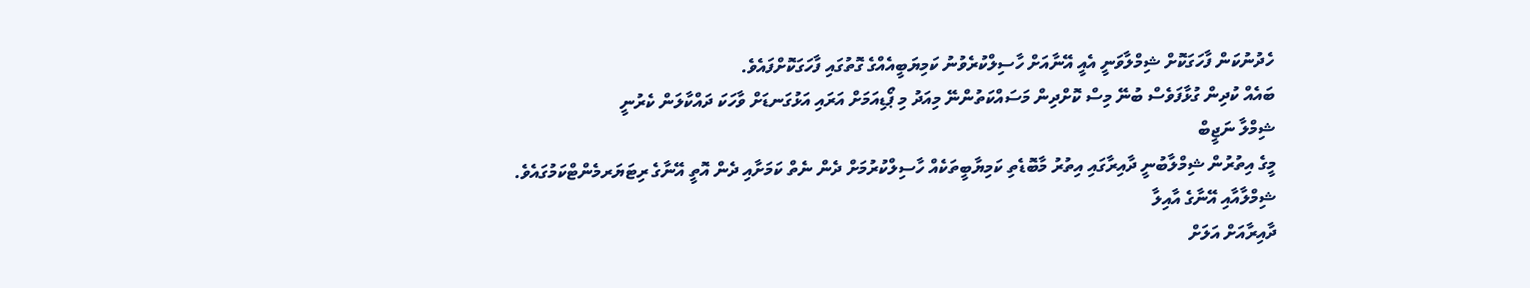ހެދުނުކަން ފާހަގަކޮށް ޝިމްލާވަނީ އެއީ އޭނާއަށް ހާސިލްކުރެވުނު ކަމިޔަބީއެއްގެ ގޮތުގައި ފާހަގަކޮށްފައެވެ.
ބައެއް ކުދިން ގުޅާފަވެސް ބުނޭ މިސް ކޮށްދިން މަސައްކަތުންނޭ މިއަދު މި ޕޯޑިއަމަށް އަރައި އަޅުގަނޑަށް ވާހަކަ ދައްކާލަން ކެރުނީ
ޝިމްލާ ނަޖީބް
މީގެ އިތުރުން ޝިމްލާބުނީ ދާއިރާގައި އިތުރު މާބޮޑެތި ކަމިޔާބީތަކެއް ހާސިލްކުރުމަށް ދެން ނެތް ކަމަށާއި ދެން އޮތީ އޭނާގެ ރިޓަޔަރމެންޓްކަމުގައެވެ.
ޝިމްލާއާއި އޭނާގެ އާއިލާ
ދާއިރާއަށް އަލަށް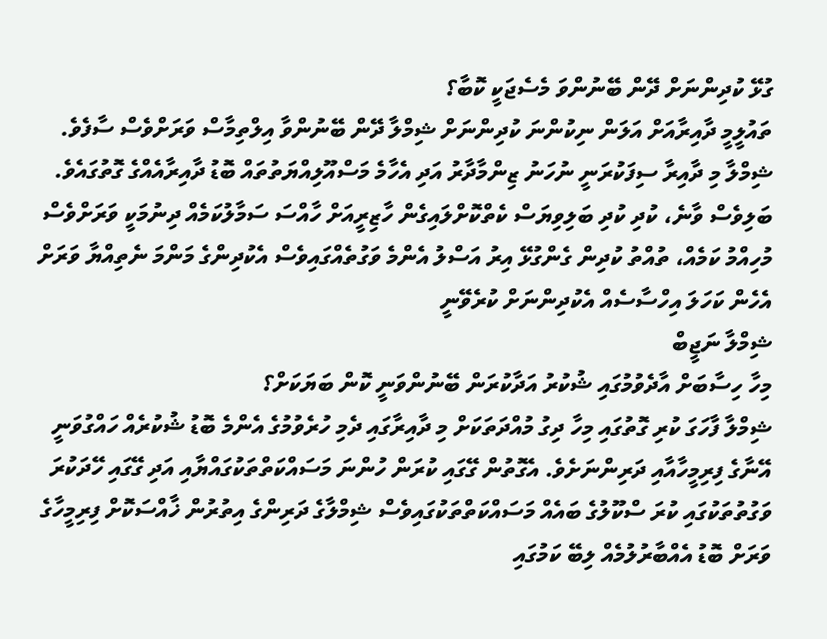ގުޅޭ ކުދިންނަށް ދޭން ބޭނުންވަ މެސެޖަކީ ކޮބާ؟
ތައުލީމީ ދާއިރާއަށް އަލަން ނިކުންނަ ކުދިންނަށް ޝިމްލާ ދޭން ބޭނުންވާ އިލްތިމާސް ވަރަށްވެސް ސާފެވެ. ޝިމްލާ މި ދާއިރާ ސިފަކުރަނީ ނުހަނު ޒިންމާދާރު އަދި އެހާމެ މަސްއޫލިއްޔަތުތައް ބޮޑު ދާއިރާއެއްގެ ގޮތުގައެވެ.
ބަލިވެސް ވާނެ، ކުދި ކުދި ބަލިވިޔަސް ކެތްކޮށްލައިގެން ހާޒިރީއަށް ހާއްސަ ސަމާލުކަމެއް ދިނުމަކީ ވަރަށްވެސް މުހިއްމު ކަމެއް، ތުއްތު ކުދިން ގެންގުޅޭ އިރު އަސްލު އެންމެ ވަގުތެއްގައިވެސް އެކުދިންގެ މަންމަ ނެތިއްޔާ ވަރަށް އެހެން ކަހަލަ އިހްސާސެއް އެކުދިންނަށް ކުރެވޭނީ
ޝިމްލާ ނަޖީބް
މިހާ ހިސާބަށް އާދެވުމުގައި ޝުކުރު އަދާކުރަން ބޭނުންވަނީ ކޮން ބަޔަކަށް؟
ޝިމްލާ ފާހަގަ ކުރި ގޮތުގައި މިހާ ދިގު މުއްދަތަކަށް މި ދާއިރާގައި ދެމި ހުރެވުމުގެ އެންމެ ބޮޑު ޝުކުރެއް ހައްގުވަނީ އޭނާގެ ފިރިމީހާއާއި ދަރިންނަށެވެ. އެގޮތުން ގޭގައި ކުރަން ހުންނަ މަސައްކަތްތަކުގައްޔާއި އަދި ގޭގައި ހޭދަކުރަ ވަގުތުތަކުގައި ކުރަ ސްކޫލުގެ ބައެއް މަސައްކަތްތަކުގައިވެސް ޝިމްލާގެ ދަރިންގެ އިތުރުން ޚާއްސަކޮށް ފިރިމީހާގެ ވަރަށް ބޮޑު އެއްބާރުލުމެއް ލިބޭ ކަމުގައި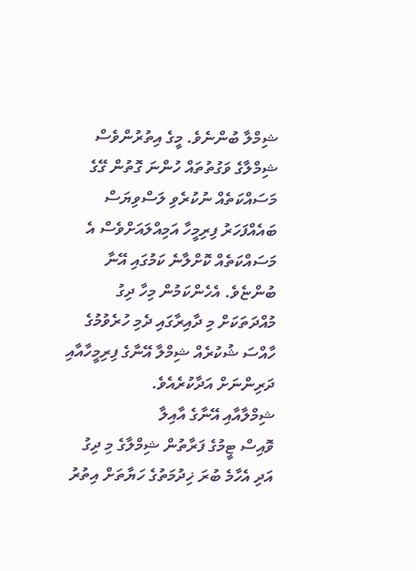ޝިމްލާ ބުންނެވެ. މީގެ އިތުރުންވެސް ޝިމްލާގެ ވަގުތުތައް ހުންނަ ގޮތުން ގޭގެ މަސައްކަތެއް ނުކުރެވި ލަސްވިޔަސް ބައެއްފަހަރު ފިރިމީހާ އަމިއްލައަށްވެސް އެ މަސައްކަތެއް ކޮށްލާނެ ކަމުގައި އޭނާ ބުންޏެވެ. އެހެންކަމުން މިހާ ދިގު މުއްދަތަކަށް މި ދާއިރާގައި ދެމި ހުރެވުމުގެ ހާއްސަ ޝުކުރެއް ޝިމްލާ އޭނާގެ ފިރިމީހާއާއި ދަރިންނަށް އަދާކުރެއެވެ.
ޝިމްލާއާއި އޭނާގެ އާއިލާ
ވޮއިސް ޓީމުގެ ފަރާތުން ޝިމްލާގެ މި ދިގު އަދި އެހާމެ ބުރަ ޚިދުމަތުގެ ހަޔާތަށް އިތުރު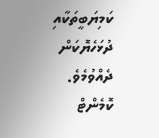ކަމިޔަބީތަކާއި ދުޅަހެޔޮކަން ދެއްވުމެވެ.
ކޮމެންޓް